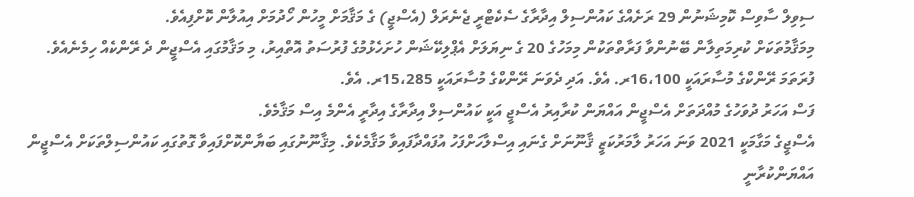ސިވިލް ސާވިސް ކޮމިޝަނުން 29 ރަށެއްގެ ކައުންސިލް އިދާރާގެ ސެކެޓްރީ ޖެނެރަލް (އެސްޖީ) ގެ މަޤާމަށް މީހުން ހޯދުމަށް އިއުލާން ކޮށްފިއެވެ.
މިމަޤާމުތަކަށް ކުރިމަތިލާން ބޭނުންވާ ފަރާތްތަކުން މިމަހުގެ 20 ގެ ނިޔަލަށް އެޕްލިކޭޝަން ހުށަހެޅުމުގެ ފުރުސަތު އޮތްއިރު، މި މަޤާމުގައި އެސްޖީން ދެ ރޭންކެއް ހިމެނެއެވެ. ފުރަތަމަ ރޭންކްގެ މުސާރައަކީ 16،100ރ. އެވެ. އަދި ދެވަނަ ރޭންކްގެ މުސާރައަކީ 15،285ރ. އެވެ.
ފަސް އަހަރު ދުވަހުގެ މުއްދަތަށް އެސްޖީން އައްޔަން ކުރާއިރު އެސްޖީ އަކީ ކައުންސިލް އިދާރާގެ އިދާރީ އެންމެ އިސް މަޤާމެވެ.
އެސްޖީގެ މަގާމަކީ 2021 ވަނަ އަހަރު ލާމަރުކަޒީ ޤާނޫނަށް ގެނައި އިސްލާހަށްފަހު އުފައްދާފައިވާ މަޤާމެކެވެ. މިޤާނޫނުގައި ބަޔާންކޮށްފައިވާ ގޮތުގައި ކައުންސިލްތަކަށް އެސްޖީން އައްޔަންކުރާނީ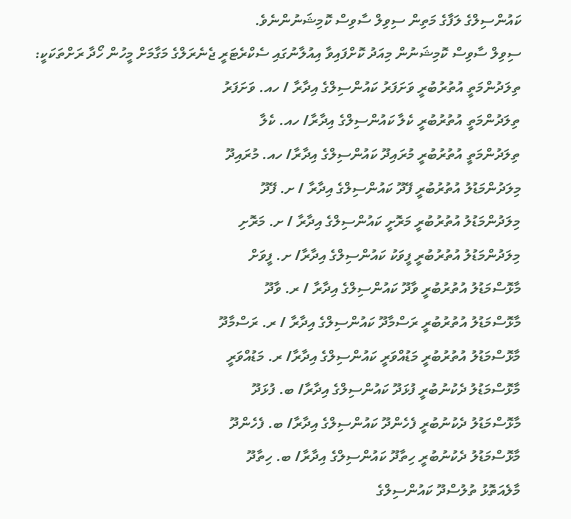ކައުންސިލްގެ ލަފާގެ މަތިން ސިވިލް ސާވިސް ކޮމިޝަނުންނެވެ.
ސިވިލް ސާވިސް ކޮމިޝަނުން މިއަދު ކޮށްފައިވާ އިއުލާނުގައި ސެކްރެޓަރީ ޖެނެރަލްގެ މަގާމަށް މީހުން ހޯދާ ރަށްތަކަކީ:
ތިލަދުންމަތީ އުތުރުބުރީ ވަށަފަރު ކައުންސިލްގެ އިދާރާ / ހއ. ވަށަފަރު
ތިލަދުންމަތީ އުތުރުބުރީ ކެލާ ކައުންސިލްގެ އިދާރާ/ ހއ. ކެލާ
ތިލަދުންމަތީ އުތުރުބުރީ މުރައިދޫ ކައުންސިލްގެ އިދާރާ/ ހއ. މުރައިދޫ
މިލަދުންމަޑުލު އުތުރުބުރީ ފޭދޫ ކައުންސިލްގެ އިދާރާ / ށ. ފޭދޫ
މިލަދުންމަޑުލު އުތުރުބުރީ މަރޮށީ ކައުންސިލްގެ އިދާރާ / ށ. މަރޮށި
މިލަދުންމަޑުލު އުތުރުބުރީ ފީވަކު ކައުންސިލްގެ އިދާރާ/ ށ. ފީވަށް
މާޅޮސްމަޑުލު އުތުރުބުރީ ވާދޫ ކައުންސިލްގެ އިދާރާ / ރ. ވާދޫ
މާޅޮސްމަޑުލު އުތުރުބުރީ ރަސްމާދޫ ކައުންސިލްގެ އިދާރާ / ރ. ރަސްމާދޫ
މާޅޮސްމަޑުލު އުތުރުބުރީ މަޑުއްވަރީ ކައުންސިލްގެ އިދާރާ/ ރ. މަޑުއްވަރީ
މާޅޮސްމަޑުލު ދެކުނުބުރީ ފުޅަދޫ ކައުންސިލްގެ އިދާރާ/ ބ. ފުޅަދޫ
މާޅޮސްމަޑުލު ދެކުނުބުރީ ފެހެންދޫ ކައުންސިލްގެ އިދާރާ/ ބ. ފެހެންދޫ
މާޅޮސްމަޑުލު ދެކުނުބުރީ ހިތާދޫ ކައުންސިލްގެ އިދާރާ/ ބ. ހިތާދޫ
މާލެއަތޮޅު ތުލުސްދޫ ކައުންސިލްގެ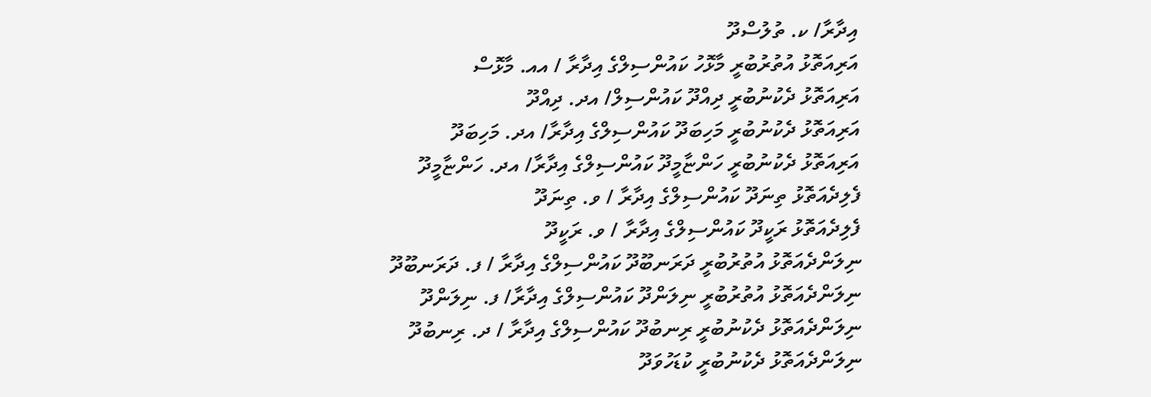އިދާރާ/ ކ. ތުލުސްދޫ
އަރިއަތޮޅު އުތުރުބުރީ މާޅޮހު ކައުންސިލްގެ އިދާރާ / އއ. މާޅޮސް
އަރިއަތޮޅު ދެކުނުބުރީ ދިއްދޫ ކައުންސިލް/ އދ. ދިއްދޫ
އަރިއަތޮޅު ދެކުނުބުރީ މަހިބަދޫ ކައުންސިލްގެ އިދާރާ/ އދ. މަހިބަދޫ
އަރިއަތޮޅު ދެކުނުބުރީ ހަންޏާމީދޫ ކައުންސިލްގެ އިދާރާ/ އދ. ހަންޏާމީދޫ
ފެލިދެއަތޮޅު ތިނަދޫ ކައުންސިލްގެ އިދާރާ / ވ. ތިނަދޫ
ފެލިދެއަތޮޅު ރަކީދޫ ކައުންސިލްގެ އިދާރާ / ވ. ރަކީދޫ
ނިލަންދެއަތޮޅު އުތުރުބުރީ ދަރަނބޫދޫ ކައުންސިލްގެ އިދާރާ / ފ. ދަރަނބޫދޫ
ނިލަންދެއަތޮޅު އުތުރުބުރީ ނިލަންދޫ ކައުންސިލްގެ އިދާރާ/ ފ. ނިލަންދޫ
ނިލަންދެއަތޮޅު ދެކުނުބުރީ ރިނބުދޫ ކައުންސިލްގެ އިދާރާ / ދ. ރިނބުދޫ
ނިލަންދެއަތޮޅު ދެކުނުބުރީ ކުޑަހުވަދޫ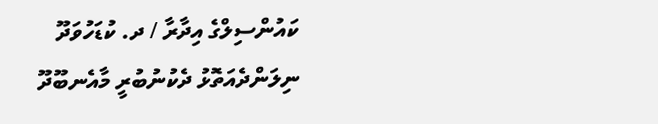ކައުންސިލްގެ އިދާރާ / ދ. ކުޑަހުވަދޫ
ނިލަންދެއަތޮޅު ދެކުނުބުރީ މާއެނބޫދޫ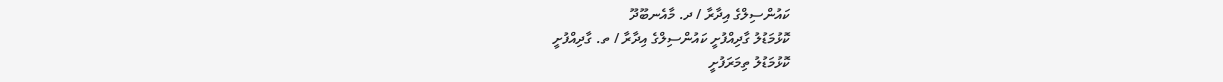ކައުންސިލްގެ އިދާރާ / ދ. މާއެނބޫދޫ
ކޮޅުމަޑުލު ގާދިއްފުށީ ކައުންސިލްގެ އިދާރާ / ތ. ގާދިއްފުށީ
ކޮޅުމަޑުލު ތިމަރަފުށީ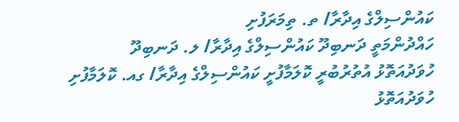ކައުންސިލްގެ އިދާރާ/ ތ. ތިމަރަފުށި
ހައްދުންމަތީ ދަނބިދޫ ކައުންސިލްގެ އިދާރާ/ ލ. ދަނބިދޫ
ހުވަދުއަތޮޅު އުތުރުބުރީ ކޮލަމާފުށީ ކައުންސިލްގެ އިދާރާ/ ގއ. ކޮލަމާފުށި
ހުވަދުއަތޮޅު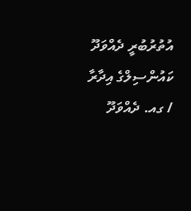އުތުރުބުރީ ދެއްވަދޫ ކައުންސިލްގެ އިދާރާ / ގއ. ދެއްވަދޫ